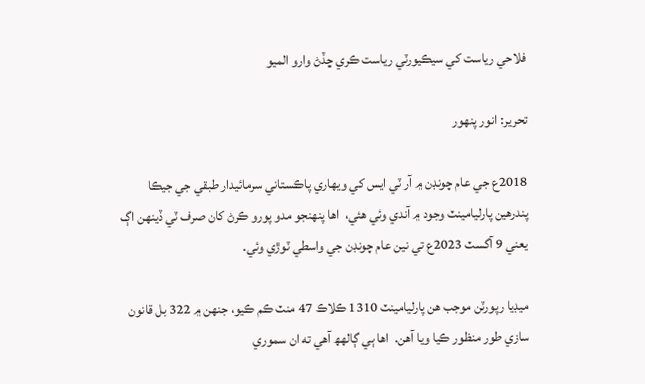فلاحي رياست کي سيڪيورٽي رياست ڪري ڇڏڻ وارو الميو

تحرير: انور پنھور

2018ع جي عام چونڊن ۾ آر ٽي ايس کي ويهاري پاڪستاني سرمائيدار طبقي جي جيڪا پندرهين پارليامينٽ وجود ۾ آندي وئي هئي،  اها پنهنجو مدو پورو ڪرڻ کان صرف ٽي ڏينهن اڳ يعني 9 آگسٽ 2023ع تي نين عام چونڊن جي واسطي ٽوڙي وئي.

ميڊيا رپورٽن موجب هن پارليامينٽ 1310 ڪلاڪ 47 منٽ ڪم ڪيو، جنهن ۾ 322 بل قانون سازي طور منظور ڪيا ويا آهن.  اها ٻي ڳالهھ آھي ته ان سموري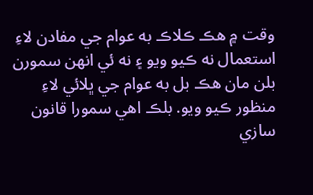وقت ۾ هڪ ڪلاڪ به عوام جي مفادن لاءِ  استعمال نه ڪيو ويو ۽ نه ئي انهن سمورن بلن مان هڪ بل به عوام جي ڀلائي لاءِ  منظور ڪيو ويو. بلڪ اهي سمورا قانون سازي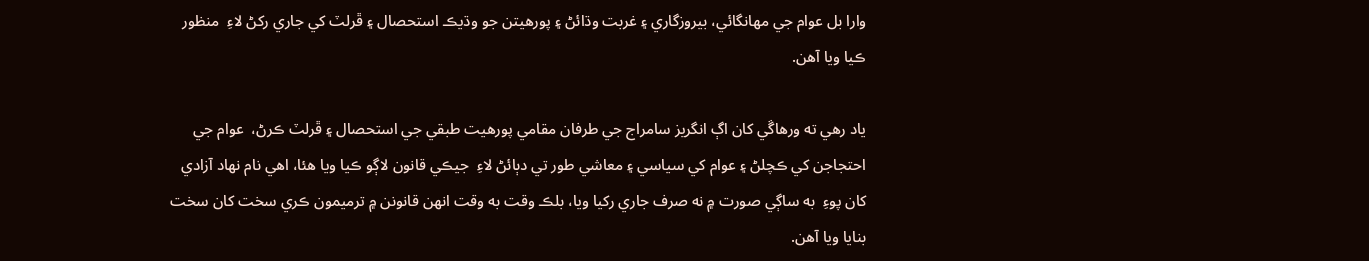وارا بل عوام جي مھانگائي، بيروزگاري ۽ غربت وڌائڻ ۽ پورهيتن جو وڌيڪ استحصال ۽ ڦرلٽ کي جاري رکڻ لاءِ  منظور ڪيا ويا آهن.

ياد رهي ته ورهاڱي کان اڳ انگريز سامراج جي طرفان مقامي پورهيت طبقي جي استحصال ۽ ڦرلٽ ڪرڻ،  عوام جي احتجاجن کي ڪچلڻ ۽ عوام کي سياسي ۽ معاشي طور تي دٻائڻ لاءِ  جيڪي قانون لاڳو ڪيا ويا هئا، اهي نام نھاد آزادي کان پوءِ  به ساڳي صورت ۾ نه صرف جاري رکيا ويا، بلڪ وقت به وقت انهن قانونن ۾ ترميمون ڪري سخت کان سخت بنايا ويا آهن.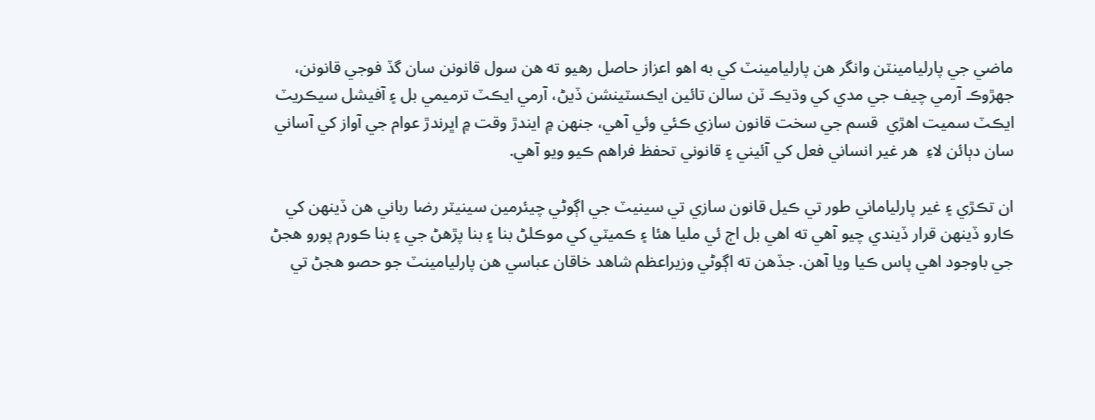ماضي جي پارليامينٽن وانگر هن پارليامينٽ کي به اهو اعزاز حاصل رهيو ته هن سول قانونن سان گڏ فوجي قانونن،  جھڙوڪ آرمي چيف جي مدي کي وڌيڪ ٽن سالن تائين ايڪسٽينشن ڏيڻ، آرمي ايڪٽ ترميمي بل ۽ آفيشل سيڪريٽ ايڪٽ سميت اهڙي  قسم جي سخت قانون سازي ڪئي وئي آهي، جنهن ۾ ايندڙ وقت ۾ اڀرندڙ عوام جي آواز کي آساني سان دٻائن لاءِ  هر غير انساني فعل کي آئيني ۽ قانوني تحفظ فراهم ڪيو ويو آهي.

ان تڪڙي ۽ غير پارلياماني طور تي ڪيل قانون سازي تي سينيٽ جي اڳوڻي چيئرمين سينيٽر رضا رباني هن ڏينهن کي ڪارو ڏينهن قرار ڏيندي چيو آهي ته اهي بل اڄ ئي مليا هئا ۽ ڪميٽي کي موڪلڻ بنا ۽ بنا پڙهڻ جي ۽ بنا ڪورم پورو هجڻ جي باوجود اهي پاس ڪيا ويا آهن. جڏهن ته اڳوڻي وزيراعظم شاهد خاقان عباسي هن پارليامينٽ جو حصو هجڻ تي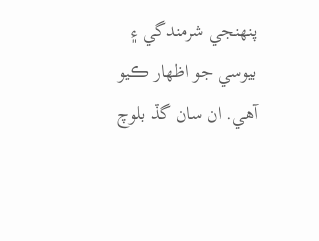پنهنجي شرمندگي ۽ بيوسي جو اظهار ڪيو آهي. ان سان گڏ بلوچ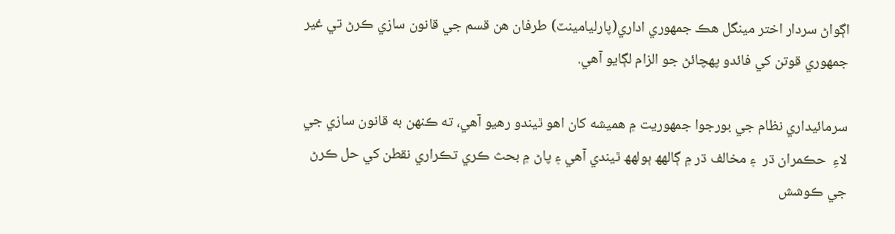اڳواڻ سردار اختر مينگل هڪ جمهوري اداري(پارليامينٽ) طرفان هن قسم جي قانون سازي ڪرڻ تي غير جمهوري قوتن کي فائدو پهچائڻ جو الزام لڳايو آهي.

سرمائيداري نظام جي بورجوا جمهوريت ۾ هميشه کان اهو ٿيندو رهيو آهي، ته ڪنهن به قانون سازي جي لاءِ  حڪمران ڌر  ۽ مخالف ڌر ۾ ڳالهھ ٻولهھ ٿيندي آهي ۽ پاڻ ۾ بحث ڪري تڪراري نقطن کي حل ڪرڻ جي ڪوشش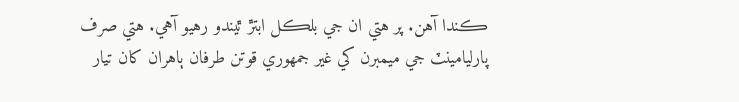ڪندا آهن. پر هتي ان جي بلڪل ابتڙ ٿيندو رهيو آهي. هتي صرف پارليامينٽ جي ميمبرن کي غير جمهوري قوتن طرفان ٻاهران کان تيار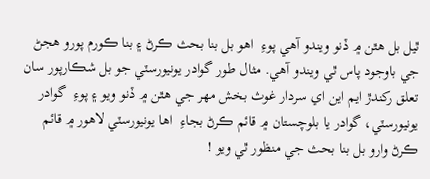ٿيل بل هٿن ۾ ڏنو ويندو آهي پوءِ  اهو بل بنا بحث ڪرڻ ۽ بنا ڪورم پورو هجڻ جي باوجود پاس ٿي ويندو آهي. مثال طور گوادر يونيورسٽي جو بل شڪارپور سان تعلق رکندڙ ايم اين اي سردار غوث بخش مهر جي هٿن ۾ ڏنو ويو ۽ پوءِ  گوادر يونيورسٽي، گوادر يا بلوچستان ۾ قائم ڪرڻ بجاءِ  اها يونيورسٽي لاهور ۾ قائم ڪرڻ وارو بل بنا بحث جي منظور ٿي ويو !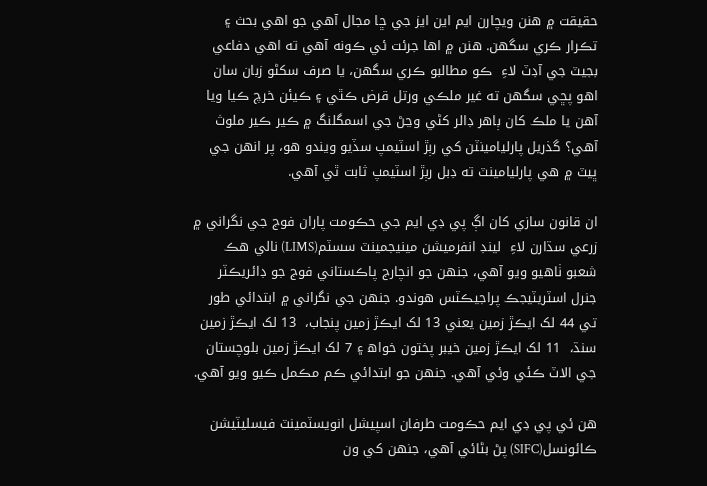حقيقت ۾ هنن ويچارن ايم اين ايز جي ڇا مجال آهي جو اهي بحث ۽ تڪرار ڪري سگهن. هنن ۾ اها جرئت ئي ڪونه آهي ته اهي دفاعي بجيٽ جي آڊٽ لاءِ  ڪو مطالبو ڪري سگھن، يا صرف سکڻو زبان سان اهو پڇي سگهن ته غير ملڪي ورتل قرض ڪٿي ۽ ڪيئن خرچ ڪيا ويا آهن يا ملڪ کان ٻاهر ڊالر کڻي وڃڻ جي اسمگلنگ ۾ ڪير ڪير ملوث آهي؟ گذريل پارليامينٽن کي رٻڙ اسٽيمپ سڏيو ويندو هو، پر انھن جي ڀيٽ ۾ هي پارليامينٽ ته ڊبل رٻڙ اسٽيمپ ثابت ٿي آهي.

ان قانون سازي کان اڳ پي ڊي ايم جي حڪومت پاران فوج جي نگراني ۾ زرعي سڌارن لاءِ  لينڊ انفرميشن مينيجمينٽ سسٽم(LIMS) نالي هڪ شعبو ٺاهيو ويو آهي، جنهن جو انچارج پاڪستاني فوج جو ڊائريڪٽر جنرل اسٽريٽيجڪ پراجيڪٽس هوندو. جنهن جي نگراني ۾ ابتدائي طور تي 44 لک ايڪڙ زمين يعني 13 لک ايڪڙ زمين پنجاب،  13 لک ايڪڙ زمين سنڌ،  11 لک ايڪڙ زمين خيبر پختون خواھ ۽ 7 لک ايڪڙ زمين بلوچستان جي الاٽ ڪئي وئي آهي. جنهن جو ابتدائي ڪم مڪمل ڪيو ويو آهي.

هن ئي پي ڊي ايم حڪومت طرفان اسپيشل انويسٽمينٽ فيسليٽيشن ڪائونسل(SIFC) پڻ بڻائي آهي، جنهن کي ون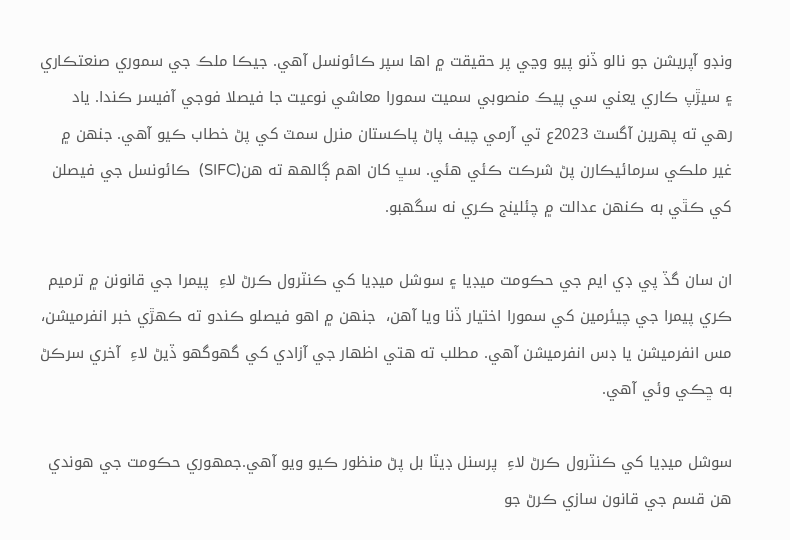ونڊو آپريشن جو نالو ڏنو پيو وڃي پر حقيقت ۾ اها سپر ڪائونسل آهي. جيڪا ملڪ جي سموري صنعتڪاري ۽ سيڙپ ڪاري يعني سي پيڪ منصوبي سميت سمورا معاشي نوعيت جا فيصلا فوجي آفيسر ڪندا. ياد رهي ته پهرين آگسٽ 2023ع تي آرمي چيف پاڻ پاڪستان منرل سمٽ کي پڻ خطاب ڪيو آهي. جنهن ۾ غير ملڪي سرمائيڪارن پڻ شرڪت ڪئي ھئي. سڀ کان اهم ڳالهھ ته هن(SIFC)  ڪائونسل جي فيصلن کي ڪٿي به ڪنهن عدالت ۾ چئلينج ڪري نه سگهبو.

ان سان گڏ پي ڊي ايم جي حڪومت ميڊيا ۽ سوشل ميڊيا کي ڪنٽرول ڪرڻ لاءِ  پيمرا جي قانونن ۾ ترميم ڪري پيمرا جي چيئرمين کي سمورا اختيار ڏنا ويا آهن،  جنهن ۾ اهو فيصلو ڪندو ته ڪهڙي خبر انفرميشن، مس انفرميشن يا ڊس انفرميشن آهي. مطلب ته هتي اظهار جي آزادي کي گهوگهو ڏيڻ لاءِ  آخري سرڪڻ به ڇڪي وئي آهي.

سوشل ميڊيا کي ڪنٽرول ڪرڻ لاءِ  پرسنل ڊيٽا بل پڻ منظور ڪيو ويو آهي.جمهوري حڪومت جي هوندي هن قسم جي قانون سازي ڪرڻ جو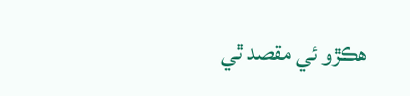هڪڙو ئي مقصد ٿي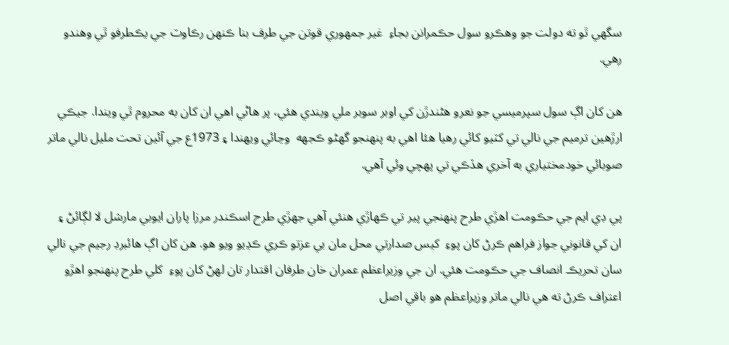سگهي ٿو ته دولت جو وهڪرو سول حڪمرانن بجاءِ  غير جمهوري قوتن جي طرف بنا ڪنهن رڪاوٽ جي يڪطرفو ٿي وهندو رهي.

هن کان اڳ سول سپرميسي جو نعرو هڻندڙن کي اوبر سوبر ملي ويندي هئي، پر هاڻي اهي ان کان به محروم ٿي ويندا. جيڪي ارڙهين ترميم جي نالي تي کٽيو کائي رهيا هئا اهي به پنهنجو گهڻو ڪجھه  وڃائي ويهندا ۽ 1973ع جي آئين تحت مليل نالي ماتر صوبائي خودمختياري به آخري هڏڪي تي پهچي وئي آهي.

پي ڊي ايم جي حڪومت اهڙي طرح پنهنجي پير تي ڪهاڙي هنئي آهي جهڙي طرح اسڪندر مرزا پاران ايوبي مارشل لا لڳائڻ ۽ ان کي قانوني جواز فراهم ڪرڻ کان پوءِ  کيس صدارتي محل مان بي عزتو ڪري ڪڍيو ويو هو. هن کان اڳ هائبرڊ رجيم جي نالي سان تحريڪ انصاف جي حڪومت هئي. ان جي وزيراعظم عمران خان طرفان اقتدار تان لھڻ کان پوءِ  کلي طرح پنهنجو اهڙو اعتراف ڪرڻ ته هي نالي ماتر وزيراعظم هو باقي اصل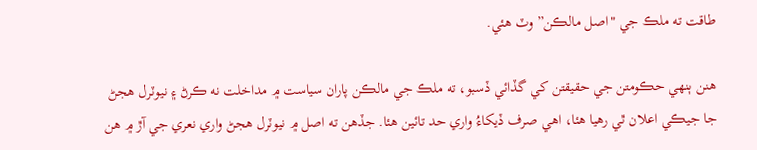طاقت ته ملڪ جي "اصل مالڪن” وٽ هئي.

هنن ٻنهي حڪومتن جي حقيقتن کي گڏائي ڏسبو، ته ملڪ جي مالڪن پاران سياست ۾ مداخلت نه ڪرڻ ۽ نيوٽرل هجڻ جا جيڪي اعلان ٿي رهيا هئا، اهي صرف ڏيکاءُ واري حد تائين هئا. جڏهن ته اصل ۾ نيوٽرل هجڻ واري نعري جي آڙ ۾ هن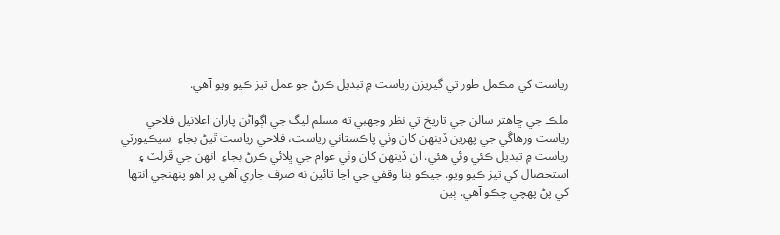رياست کي مڪمل طور تي گيريزن رياست ۾ تبديل ڪرڻ جو عمل تيز ڪيو ويو آهي.

ملڪ جي ڇاهتر سالن جي تاريخ تي نظر وجهبي ته مسلم ليگ جي اڳواڻن پاران اعلانيل فلاحي رياست ورهاڱي جي پھرين ڏينهن کان وٺي پاڪستاني رياست، فلاحي رياست ٿيڻ بجاءِ  سيڪيورٽي رياست ۾ تبديل ڪئي وئي هئي. ان ڏينهن کان وٺي عوام جي ڀلائي ڪرڻ بجاءِ  انهن جي ڦرلٽ ۽ استحصال کي تيز ڪيو ويو. جيڪو بنا وقفي جي اڃا تائين نه صرف جاري آهي پر اهو پنهنجي انتھا کي پڻ پهچي چڪو آهي. ٻين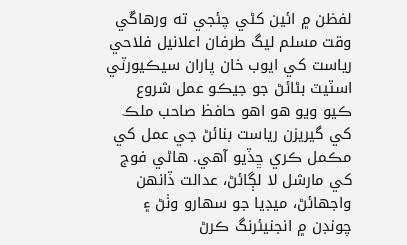لفظن ۾ ائين کڻي چئجي ته ورهاڱي وقت مسلم ليگ طرفان اعلانيل فلاحي رياست کي ايوب خان پاران سيڪيورٽي اسٽيٽ بڻائڻ جو جيڪو عمل شروع ڪيو ويو هو اهو حافظ صاحب ملڪ کي گيريزن رياست بنائڻ جي عمل کي مڪمل ڪري ڇڏيو آهي. هاڻي فوج کي مارشل لا لڳائڻ، عدالت ڏانهن واجهائڻ، ميڊيا جو سھارو وٺڻ ۽ چونڊن ۾ انجنيئرنگ ڪرڻ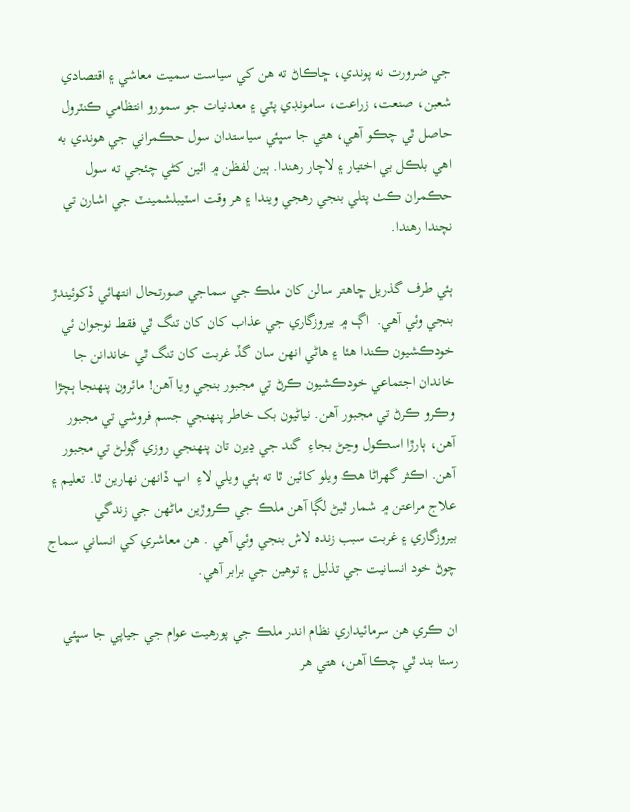جي ضرورت نه پوندي، ڇاڪاڻ ته هن کي سياست سميت معاشي ۽ اقتصادي شعبن، صنعت، زراعت، سامونڊي پٽي ۽ معدنيات جو سمورو انتظامي ڪنٽرول حاصل ٿي چڪو آهي، هتي جا سڀئي سياستدان سول حڪمراني جي هوندي به اهي بلڪل بي اختيار ۽ لاچار رهندا. ٻين لفظن ۾ ائين کڻي چئجي ته سول حڪمران ڪٺ پتلي بنجي رهجي ويندا ۽ هر وقت اسٽيبلشمينٽ جي اشارن تي نچندا رهندا.

ٻئي طرف گذريل ڇاهتر سالن کان ملڪ جي سماجي صورتحال انتهائي ڏکوئيندڙ بنجي وئي آهي.  اڳ ۾ بيروزگاري جي عذاب کان کان تنگ ٿي فقط نوجوان ئي خودڪشيون ڪندا هئا ۽ هاڻي انهن سان گڏ غربت کان تنگ ٿي خاندانن جا خاندان اجتماعي خودڪشيون ڪرڻ تي مجبور بنجي ويا آهن! مائرون پنهنجا ٻچڙا وڪرو ڪرڻ تي مجبور آهن. نياڻيون بک خاطر پنهنجي جسم فروشي تي مجبور آهن، ٻارڙا اسڪول وڃڻ بجاءِ  گند جي ڍيرن تان پنهنجي روزي ڳولڻ تي مجبور آهن. اڪثر گهراڻا هڪ ويلو کائين ٿا ته ٻئي ويلي لاءِ  اڀ ڏانھن نھارين ٿا. تعليم ۽ علاج مراعتن ۾ شمار ٿيڻ لڳا آهن ملڪ جي ڪروڙين ماڻهن جي زندگي بيروزگاري ۽ غربت سبب زنده لاش بنجي وئي آهي . هن معاشري کي انساني سماج چوڻ خود انسانيت جي تذليل ۽ توھين جي برابر آهي.

ان ڪري هن سرمائيداري نظام اندر ملڪ جي پورھيت عوام جي جياپي جا سڀئي رستا بند ٿي چڪا آهن، هتي هر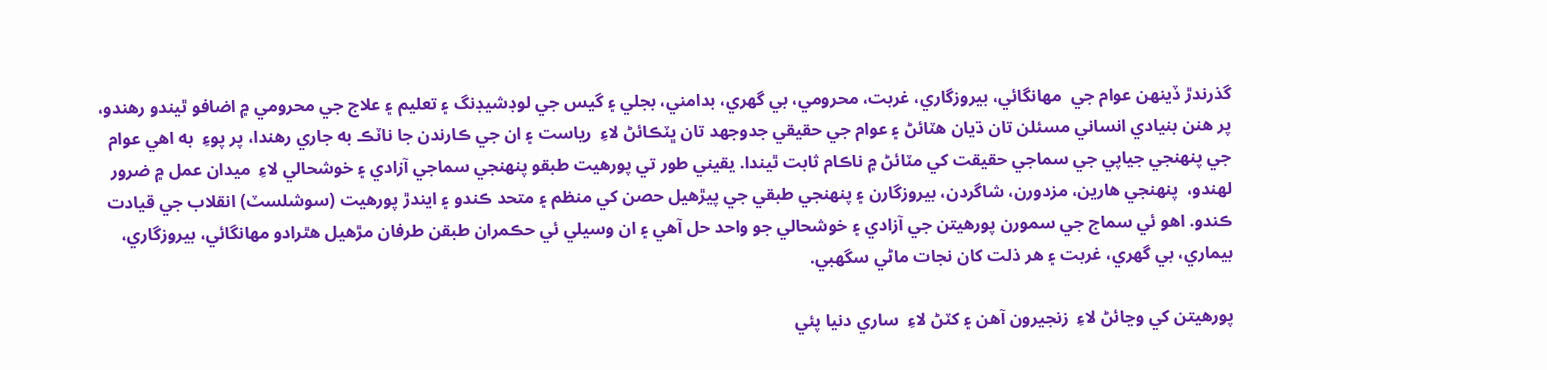گذرندڙ ڏينهن عوام جي  مهانگائي، بيروزگاري، غربت، محرومي، بي گھري، بدامني، بجلي ۽ گيس جي لوڊشيڊنگ ۽ تعليم ۽ علاج جي محرومي ۾ اضافو ٿيندو رهندو، پر ھنن بنيادي انساني مسئلن تان ڌيان هٽائڻ ۽ عوام جي حقيقي جدوجھد تان ڀٽڪائڻ لاءِ  رياست ۽ ان جي ڪارندن جا ناٽڪ به جاري رهندا، پر پوءِ  به اهي عوام جي پنهنجي جياپي جي سماجي حقيقت کي مٽائڻ ۾ ناڪام ثابت ٿيندا. يقيني طور تي پورهيت طبقو پنهنجي سماجي آزادي ۽ خوشحالي لاءِ  ميدان عمل ۾ ضرور لھندو،  پنهنجي هارين، مزدورن، شاگردن، بيروزگارن ۽ پنهنجي طبقي جي پيڙهيل حصن کي منظم ۽ متحد ڪندو ۽ ايندڙ پورهيت (سوشلسٽ) انقلاب جي قيادت ڪندو. اهو ئي سماج جي سمورن پورهيتن جي آزادي ۽ خوشحالي جو واحد حل آهي ۽ ان وسيلي ئي حڪمران طبقن طرفان مڙهيل هٿرادو مھانگائي، بيروزگاري، بيماري، بي گھري، غربت ۽ هر ذلت کان نجات ماڻي سگھبي.

پورهيتن کي وڃائڻ لاءِ  زنجيرون آهن ۽ کٽڻ لاءِ  ساري دنيا پئي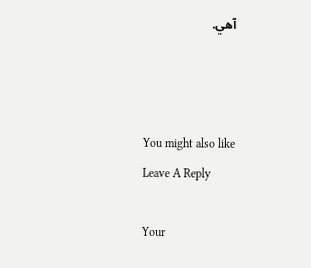آهي.



You might also like
Leave A Reply

Your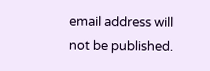email address will not be published.